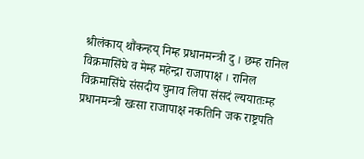श्रीलंकाय् थौंकन्हय् निम्ह प्रधानमन्त्री दु । छम्ह रानिल विक्रमासिंघे व मेम्ह महेन्द्रा राजापाक्ष । रानिल विक्रमासिंघे संसदीय चुनाव लिपा संसदं ल्ययातःम्ह प्रधानमन्त्री खःसा राजापाक्ष नकतिनि जक राष्ट्रपति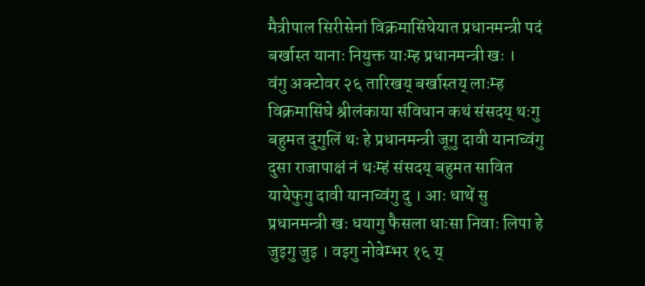मैत्रीपाल सिरीसेनां विक्रमासिंघेयात प्रधानमन्त्री पदं बर्खास्त यानाः नियुक्त याःम्ह प्रधानमन्त्री खः ।
वंगु अक्टोवर २६ तारिखय् बर्खास्तय् लाःम्ह विक्रमासिंघे श्रीलंकाया संविधान कथं संसदय् थःगु बहुमत दुगुलिं थः हे प्रधानमन्त्री जूगु दावी यानाच्वंगु दुसा राजापाक्षं नं थःम्हं संसदय् बहुमत सावित यायेफुगु दावी यानाच्वंगु दु । आः धाथें सु प्रधानमन्त्री खः धयागु फैसला धाःसा निवाः लिपा हे जुइगु जुइ । वइगु नोवेम्भर १६ य्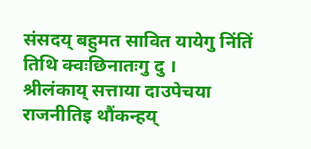संसदय् बहुमत सावित यायेगु निंतिं तिथि क्वःछिनातःगु दु ।
श्रीलंकाय् सत्ताया दाउपेचया राजनीतिइ थौंकन्हय्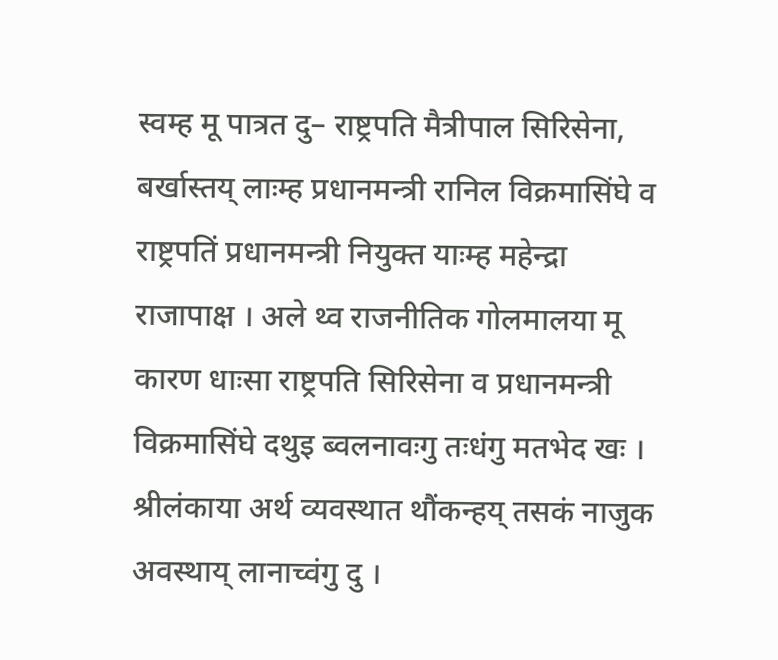स्वम्ह मू पात्रत दु– राष्ट्रपति मैत्रीपाल सिरिसेना, बर्खास्तय् लाःम्ह प्रधानमन्त्री रानिल विक्रमासिंघे व राष्ट्रपतिं प्रधानमन्त्री नियुक्त याःम्ह महेन्द्रा राजापाक्ष । अले थ्व राजनीतिक गोलमालया मू कारण धाःसा राष्ट्रपति सिरिसेना व प्रधानमन्त्री विक्रमासिंघे दथुइ ब्वलनावःगु तःधंगु मतभेद खः ।
श्रीलंकाया अर्थ व्यवस्थात थौंकन्हय् तसकं नाजुक अवस्थाय् लानाच्वंगु दु ।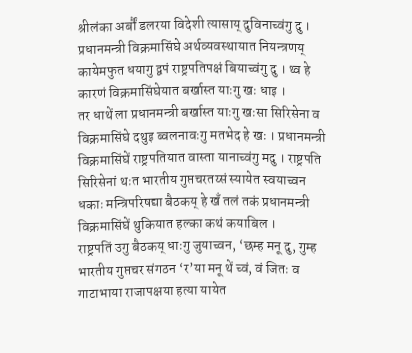श्रीलंका अर्बौं डलरया विदेशी त्यासाय् दुविनाच्वंगु दु । प्रधानमन्त्री विक्रमासिंघे अर्थव्यवस्थायात नियन्त्रणय् कायेमफुत धयागु द्वपं राष्ट्रपतिपक्षं बियाच्वंगु दु । थ्व हे कारणं विक्रमासिंघेयात बर्खास्त याःगु खः धाइ ।
तर धाथें ला प्रधानमन्त्री बर्खास्त याःगु खःसा सिरिसेना व विक्रमासिंघे दथुइ ब्वलनावःगु मतभेद हे खः । प्रधानमन्त्री विक्रमासिंघें राष्ट्रपतियात वास्ता यानाच्वंगु मदु । राष्ट्रपति सिरिसेनां थःत भारतीय गुप्तचरतय्सं स्यायेत स्वयाच्वन धकाः मन्त्रिपरिषद्या बैठकय् हे खँ तलं तकं प्रधानमन्त्री विक्रमासिंघें थुकियात हल्का कथं कयाबिल ।
राष्ट्रपतिं उगु बैठकय् धाःगु जुयाच्वन, ‘छम्ह मनू दु, गुम्ह भारतीय गुप्तचर संगठन ‘र’या मनू थें च्वं, वं जितः व गाटाभाया राजापक्षया हत्या यायेत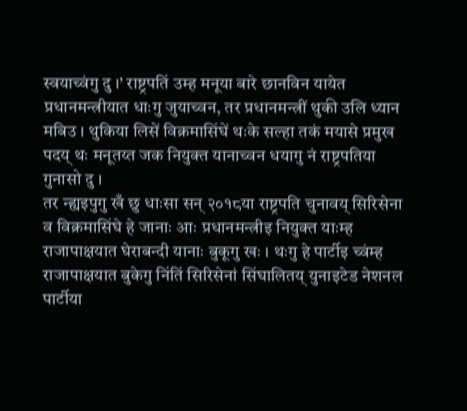स्वयाच्वंगु दु ।’ राष्ट्रपतिं उम्ह मनूया बारे छानविन यायेत प्रधानमन्त्रीयात धाःगु जुयाच्वन, तर प्रधानमन्त्रीं थुकी उलि ध्यान मबिउ । थुकिया लिसें विक्रमासिंघें थःके सल्हा तकं मयासे प्रमुख पदय् थः मनूतय्त जक नियुक्त यानाच्वन धयागु नं राष्ट्रपतिया गुनासो दु ।
तर न्ह्यइपुगु खँ छु धाःसा सन् २०१८या राष्ट्रपति चुनावय् सिरिसेना व विक्रमासिंघे हे जानाः आः प्रधानमन्त्रीइ नियुक्त याःम्ह राजापाक्षयात घेराबन्दी यानाः बुकूगु खः । थःगु हे पार्टीइ च्वंम्ह राजापाक्षयात बुकेगु निंतिं सिरिसेनां सिंघालितय् युनाइटेड नेशनल पार्टीया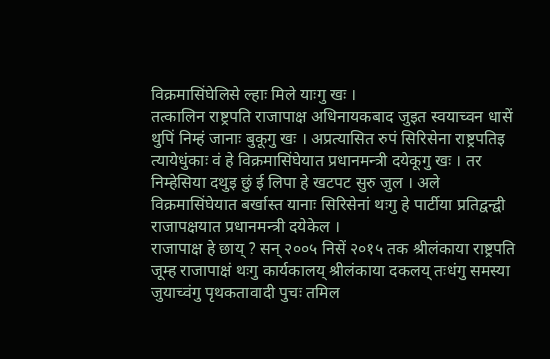विक्रमासिंघेलिसे ल्हाः मिले याःगु खः ।
तत्कालिन राष्ट्रपति राजापाक्ष अधिनायकबाद जुइत स्वयाच्वन धासें थुपिं निम्हं जानाः बुकूगु खः । अप्रत्यासित रुपं सिरिसेना राष्ट्रपतिइ त्यायेधुंकाः वं हे विक्रमासिंघेयात प्रधानमन्त्री दयेकूगु खः । तर निम्हेसिया दथुइ छुं ई लिपा हे खटपट सुरु जुल । अले विक्रमासिंघेयात बर्खास्त यानाः सिरिसेनां थःगु हे पार्टीया प्रतिद्वन्द्वी राजापक्षयात प्रधानमन्त्री दयेकेल ।
राजापाक्ष हे छाय् ? सन् २००५ निसें २०१५ तक श्रीलंकाया राष्ट्रपति जूम्ह राजापाक्षं थःगु कार्यकालय् श्रीलंकाया दकलय् तःधंगु समस्या जुयाच्वंगु पृथकतावादी पुचः तमिल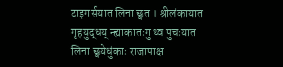टाइगर्सयात लिना छ्वत । श्रीलंकायात गृहयुद्धय् न्ह्याकातःगु थ्व पुचःयात लिना छ्वयेधुंकाः राजापाक्ष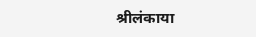श्रीलंकाया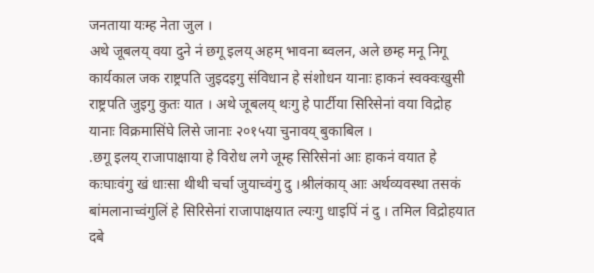जनताया यःम्ह नेता जुल ।
अथे जूबलय् वया दुने नं छगू इलय् अहम् भावना ब्वलन, अले छम्ह मनू निगू कार्यकाल जक राष्ट्रपति जुइदइगु संविधान हे संशोधन यानाः हाकनं स्वक्वःखुसी राष्ट्रपति जुइगु कुतः यात । अथे जूबलय् थःगु हे पार्टीया सिरिसेनां वया विद्रोह यानाः विक्रमासिंघे लिसे जानाः २०१५या चुनावय् बुकाबिल ।
.छगू इलय् राजापाक्षाया हे विरोध लगे जूम्ह सिरिसेनां आः हाकनं वयात हे कःघाःवंगु खं धाःसा थीथी चर्चा जुयाच्वंगु दु ।श्रीलंकाय् आः अर्थव्यवस्था तसकं बांमलानाच्वंगुलिं हे सिरिसेनां राजापाक्षयात ल्यःगु धाइपिं नं दु । तमिल विद्रोहयात दबे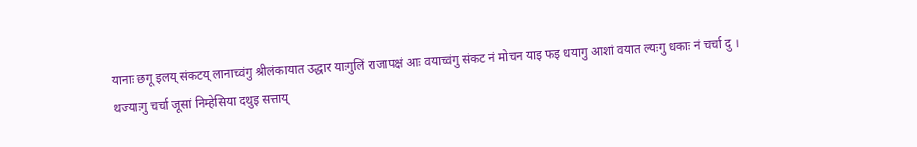यानाः छगू इलय् संकटय् लानाच्वंगु श्रीलंकायात उद्धार याःगुलिं राजापक्षं आः वयाच्वंगु संकट नं मोचन याइ फइ धयागु आशां वयात ल्यःगु धकाः नं चर्चा दु ।
थज्याःगु चर्चा जूसां निम्हेसिया दथुइ सत्ताय्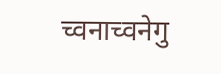च्वनाच्वनेगु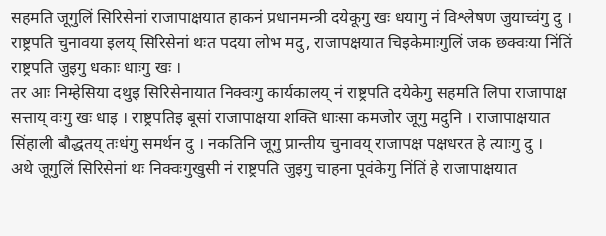सहमति जूगुलिं सिरिसेनां राजापाक्षयात हाकनं प्रधानमन्त्री दयेकूगु खः धयागु नं विश्लेषण जुयाच्वंगु दु । राष्ट्रपति चुनावया इलय् सिरिसेनां थःत पदया लोभ मदु, राजापक्षयात चिइकेमाःगुलिं जक छक्वःया निंतिं राष्ट्रपति जुइगु धकाः धाःगु खः ।
तर आः निम्हेसिया दथुइ सिरिसेनायात निक्वःगु कार्यकालय् नं राष्ट्रपति दयेकेगु सहमति लिपा राजापाक्ष सत्ताय् वःगु खः धाइ । राष्ट्रपतिइ बूसां राजापाक्षया शक्ति धाःसा कमजोर जूगु मदुनि । राजापाक्षयात सिंहाली बौद्धतय् तःधंगु समर्थन दु । नकतिनि जूगु प्रान्तीय चुनावय् राजापक्ष पक्षधरत हे त्याःगु दु ।
अथे जूगुलिं सिरिसेनां थः निक्वःगुखुसी नं राष्ट्रपति जुइगु चाहना पूवंकेगु निंतिं हे राजापाक्षयात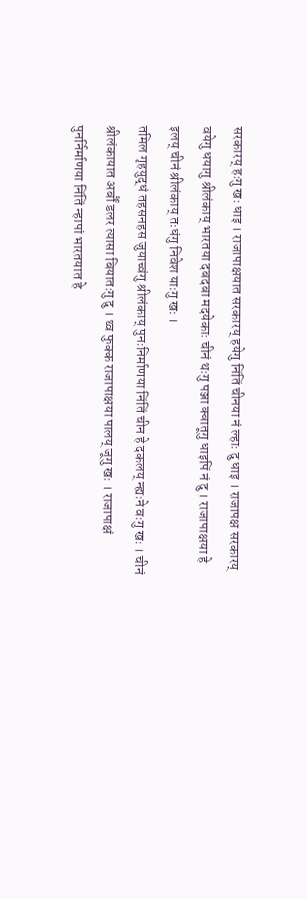सरकारय् हःगु खः धाइ । राजापाक्षयात सरकारय् हयेगु निंतिं चीनया नं ल्हाः दु धाइ । राजापक्ष सरकारय् वयेगु धयागु श्रीलंकाय् भारतया दबदबा मदयेकाः चीनं थःगु पञ्जा क्वातूगु धाइपिं नं दु । राजापाक्षया हे इलय् चीनं श्रीलंकाय् तःधंगु निवेश याःगु खः ।
तमिल गृहयुद्धं तहसनहस जुयाच्वंगु श्रीलंकाय् पुनःनिर्माणया निंतिं चीन हे दकलय् न्ह्यःने वःगु खः । चीनं श्रीलंकायात अर्बौं डलर त्यासा बियातःगु दु । थ्व फुक्क राजापाक्षया पालय् जूगु खः । राजापाक्षं पुनर्निर्माणया निंतिं न्हापां भारतयात हे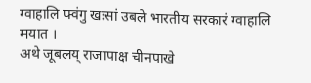ग्वाहालि फ्वंगु खःसां उबले भारतीय सरकारं ग्वाहालि मयात ।
अथे जूबलय् राजापाक्ष चीनपाखे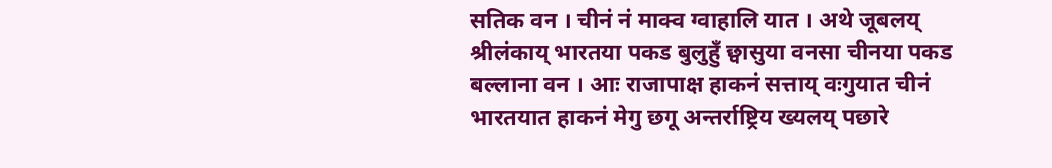सतिक वन । चीनं नं माक्व ग्वाहालि यात । अथे जूबलय् श्रीलंकाय् भारतया पकड बुलुहुँ छ्वासुया वनसा चीनया पकड बल्लाना वन । आः राजापाक्ष हाकनं सत्ताय् वःगुयात चीनं भारतयात हाकनं मेगु छगू अन्तर्राष्ट्रिय ख्यलय् पछारे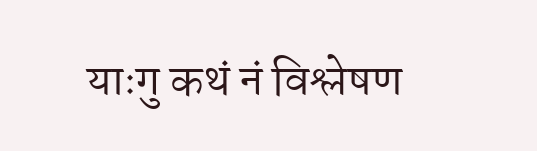याःगु कथं नं विश्लेषण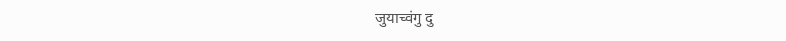जुयाच्वंगु दु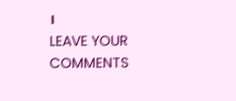।
LEAVE YOUR COMMENTS